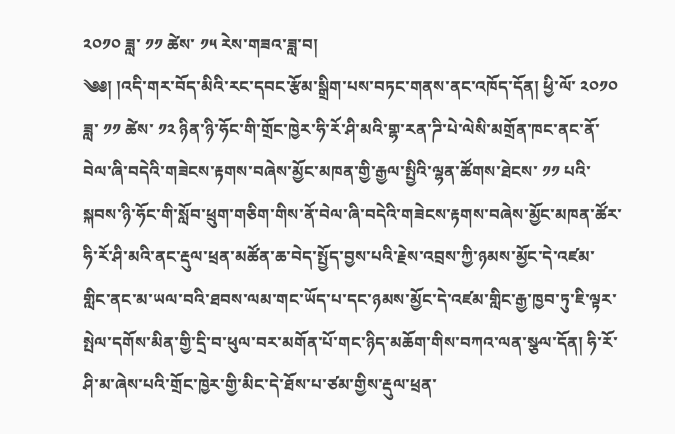༢༠༡༠ ཟླ་ ༡༡ ཚེས་ ༡༥ རེས་གཟའ་ཟླ་བ།
༄༅། །འདི་གར་བོད་མིའི་རང་དབང་རྩོམ་སྒྲིག་པས་བཏང་གནས་ནང་འཁོད་དོན། ཕྱི་ལོ་ ༢༠༡༠ ཟླ་ ༡༡ ཚེས་ ༡༢ ཉིན་ཉི་ཧོང་གི་གྲོང་ཁྱེར་ཧི་རོ་ཤི་མའི་གྷ་རན་ཌི་པེ་ལེསི་མགྲོན་ཁང་ནང་ནོ་བེལ་ཞི་བདེའི་གཟེངས་རྟགས་བཞེས་མྱོང་མཁན་གྱི་རྒྱལ་སྤྱིའི་ལྷན་ཚོགས་ཐེངས་ ༡༡ པའི་སྐབས་ཉི་ཧོང་གི་སློབ་ཕྲུག་གཅིག་གིས་ནོ་བེལ་ཞི་བདེའི་གཟེངས་རྟགས་བཞེས་མྱོང་མཁན་ཚོར་ཧི་རོ་ཤི་མའི་ནང་རྡུལ་ཕྲན་མཚོན་ཆ་བེད་སྤྱོད་བྱས་པའི་རྗེས་འབྲས་ཀྱི་ཉམས་མྱོང་དེ་འཛམ་གླིང་ནང་མ་ཡལ་བའི་ཐབས་ལམ་གང་ཡོད་པ་དང་ཉམས་མྱོང་དེ་འཛམ་གླིང་རྒྱ་ཁྱབ་ཏུ་ཇི་ལྟར་སྤེལ་དགོས་མིན་གྱི་དྲི་བ་ཕུལ་བར་མགོན་པོ་གང་ཉིད་མཆོག་གིས་བཀའ་ལན་སྩལ་དོན། ཧི་རོ་ཤི་མ་ཞེས་པའི་གྲོང་ཁྱེར་གྱི་མིང་དེ་ཐོས་པ་ཙམ་གྱིས་རྡུལ་ཕྲན་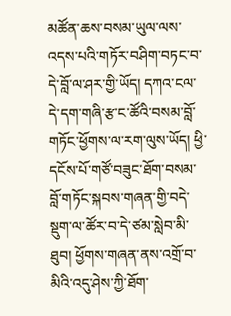མཚོན་ཆས་བསམ་ཡུལ་ལས་འདས་པའི་གཏོར་བཤིག་བཏང་བ་དེ་བློ་ལ་ཤར་གྱི་ཡོད། དཀའ་ངལ་དེ་དག་གཞི་རྩ་ང་ཚོའི་བསམ་བློ་གཏོང་ཕྱོགས་ལ་རག་ལུས་ཡོད། ཕྱི་དངོས་པོ་གཙོ་བཟུང་ཐོག་བསམ་བློ་གཏོང་སྐབས་གཞན་གྱི་བདེ་སྡུག་ལ་ཚོར་བ་དེ་ཙམ་སླེབ་མི་ཐུབ། ཕྱོགས་གཞན་ནས་འགྲོ་བ་མིའི་འདུ་ཤེས་ཀྱི་ཐོག་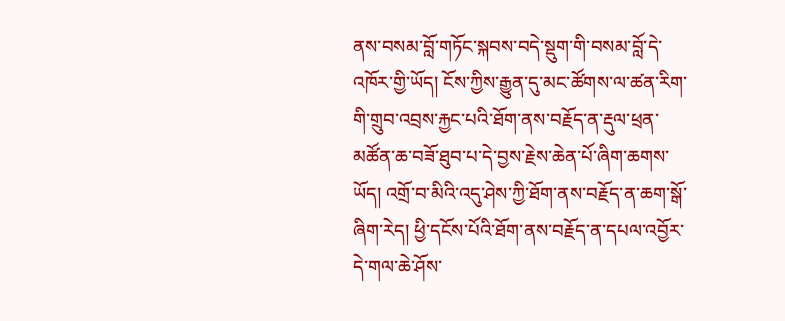ནས་བསམ་བློ་གཏོང་སྐབས་བདེ་སྡུག་གི་བསམ་བློ་དེ་འཁོར་གྱི་ཡོད། ངོས་ཀྱིས་རྒྱུན་དུ་མང་ཚོགས་ལ་ཚན་རིག་གི་གྲུབ་འབྲས་རྐྱང་པའི་ཐོག་ནས་བརྗོད་ན་རྡུལ་ཕྲན་མཚོན་ཆ་བཟོ་ཐུབ་པ་དེ་བྱས་རྗེས་ཆེན་པོ་ཞིག་ཆགས་ཡོད། འགྲོ་བ་མིའི་འདུ་ཤེས་ཀྱི་ཐོག་ནས་བརྗོད་ན་ཆག་སྒོ་ཞིག་རེད། ཕྱི་དངོས་པོའི་ཐོག་ནས་བརྗོད་ན་དཔལ་འབྱོར་དེ་གལ་ཆེ་ཤོས་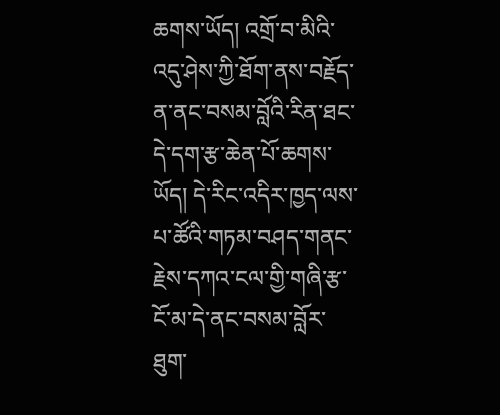ཆགས་ཡོད། འགྲོ་བ་མིའི་འདུ་ཤེས་ཀྱི་ཐོག་ནས་བརྗོད་ན་ནང་བསམ་བློའི་རིན་ཐང་དེ་དག་རྩ་ཆེན་པོ་ཆགས་ཡོད། དེ་རིང་འདིར་ཁྱད་ལས་པ་ཚོའི་གཏམ་བཤད་གནང་རྗེས་དཀའ་ངལ་གྱི་གཞི་རྩ་ངོ་མ་དེ་ནང་བསམ་བློར་ཐུག་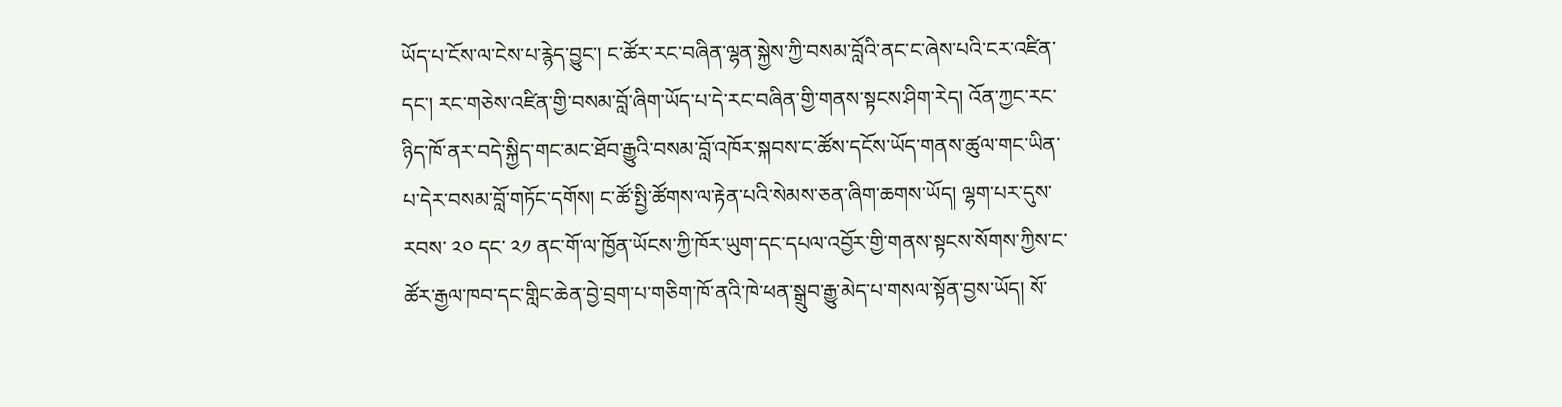ཡོད་པ་ངོས་ལ་ངེས་པ་རྙེད་བྱུང་། ང་ཚོར་རང་བཞིན་ལྷན་སྐྱེས་ཀྱི་བསམ་བློའི་ནང་ང་ཞེས་པའི་ངར་འཛིན་དང་། རང་གཅེས་འཛིན་གྱི་བསམ་བློ་ཞིག་ཡོད་པ་དེ་རང་བཞིན་གྱི་གནས་སྟངས་ཤིག་རེད། འོན་ཀྱང་རང་ཉིད་ཁོ་ནར་བདེ་སྐྱིད་གང་མང་ཐོབ་རྒྱུའི་བསམ་བློ་འཁོར་སྐབས་ང་ཚོས་དངོས་ཡོད་གནས་ཚུལ་གང་ཡིན་པ་དེར་བསམ་བློ་གཏོང་དགོས། ང་ཚོ་སྤྱི་ཚོགས་ལ་རྟེན་པའི་སེམས་ཅན་ཞིག་ཆགས་ཡོད། ལྷག་པར་དུས་རབས་ ༢༠ དང་ ༢༡ ནང་གོ་ལ་ཁྱོན་ཡོངས་ཀྱི་ཁོར་ཡུག་དང་དཔལ་འབྱོར་གྱི་གནས་སྟངས་སོགས་ཀྱིས་ང་ཚོར་རྒྱལ་ཁབ་དང་གླིང་ཆེན་བྱེ་བྲག་པ་གཅིག་ཁོ་ནའི་ཁེ་ཕན་སྒྲུབ་རྒྱུ་མེད་པ་གསལ་སྟོན་བྱས་ཡོད། སོ་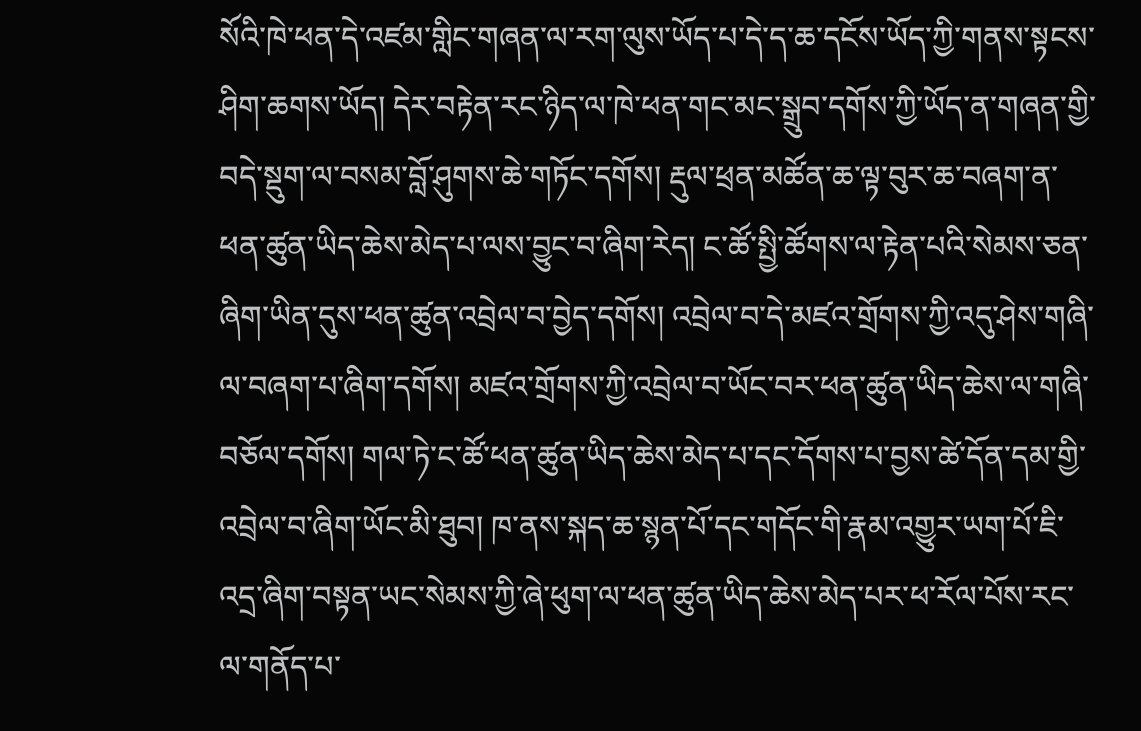སོའི་ཁེ་ཕན་དེ་འཛམ་གླིང་གཞན་ལ་རག་ལུས་ཡོད་པ་དེ་ད་ཆ་དངོས་ཡོད་ཀྱི་གནས་སྟངས་ཤིག་ཆགས་ཡོད། དེར་བརྟེན་རང་ཉིད་ལ་ཁེ་ཕན་གང་མང་སྒྲུབ་དགོས་ཀྱི་ཡོད་ན་གཞན་གྱི་བདེ་སྡུག་ལ་བསམ་བློ་ཤུགས་ཆེ་གཏོང་དགོས། རྡུལ་ཕྲན་མཚོན་ཆ་ལྟ་བུར་ཆ་བཞག་ན་ཕན་ཚུན་ཡིད་ཆེས་མེད་པ་ལས་བྱུང་བ་ཞིག་རེད། ང་ཚོ་སྤྱི་ཚོགས་ལ་རྟེན་པའི་སེམས་ཅན་ཞིག་ཡིན་དུས་ཕན་ཚུན་འབྲེལ་བ་བྱེད་དགོས། འབྲེལ་བ་དེ་མཛའ་གྲོགས་ཀྱི་འདུ་ཤེས་གཞི་ལ་བཞག་པ་ཞིག་དགོས། མཛའ་གྲོགས་ཀྱི་འབྲེལ་བ་ཡོང་བར་ཕན་ཚུན་ཡིད་ཆེས་ལ་གཞི་བཅོལ་དགོས། གལ་ཏེ་ང་ཚོ་ཕན་ཚུན་ཡིད་ཆེས་མེད་པ་དང་དོགས་པ་བྱས་ཚེ་དོན་དམ་གྱི་འབྲེལ་བ་ཞིག་ཡོང་མི་ཐུབ། ཁ་ནས་སྐད་ཆ་སྙན་པོ་དང་གདོང་གི་རྣམ་འགྱུར་ཡག་པོ་ཇི་འདྲ་ཞིག་བསྟན་ཡང་སེམས་ཀྱི་ཞེ་ཕུག་ལ་ཕན་ཚུན་ཡིད་ཆེས་མེད་པར་ཕ་རོལ་པོས་རང་ལ་གནོད་པ་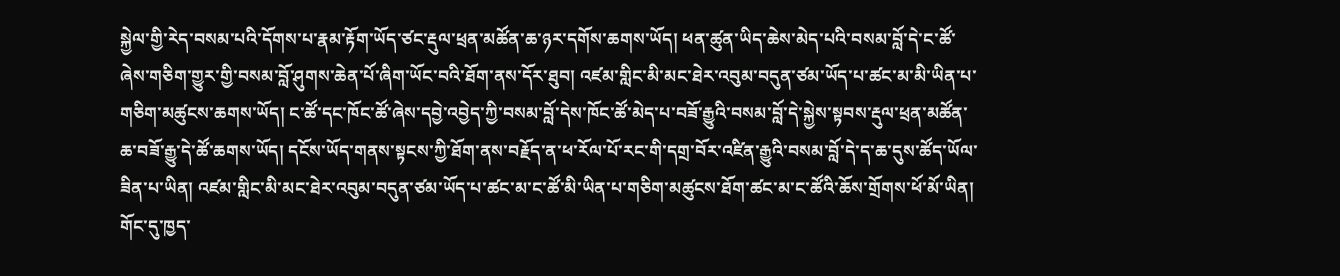སྐྱེལ་གྱི་རེད་བསམ་པའི་དོགས་པ་རྣམ་རྟོག་ཡོད་ཙང་རྡུལ་ཕྲན་མཚོན་ཆ་ཉར་དགོས་ཆགས་ཡོད། ཕན་ཚུན་ཡིད་ཆེས་མེད་པའི་བསམ་བློ་དེ་ང་ཚོ་ཞེས་གཅིག་གྱུར་གྱི་བསམ་བློ་ཤུགས་ཆེན་པོ་ཞིག་ཡོང་བའི་ཐོག་ནས་དོར་ཐུབ། འཛམ་གླིང་མི་མང་ཐེར་འབུམ་བདུན་ཙམ་ཡོད་པ་ཚང་མ་མི་ཡིན་པ་གཅིག་མཚུངས་ཆགས་ཡོད། ང་ཚོ་དང་ཁོང་ཚོ་ཞེས་དབྱེ་འབྱེད་ཀྱི་བསམ་བློ་དེས་ཁོང་ཚོ་མེད་པ་བཟོ་རྒྱུའི་བསམ་བློ་དེ་སྐྱེས་སྟབས་རྡུལ་ཕྲན་མཚོན་ཆ་བཟོ་རྒྱུ་དེ་ཚོ་ཆགས་ཡོད། དངོས་ཡོད་གནས་སྟངས་ཀྱི་ཐོག་ནས་བརྗོད་ན་ཕ་རོལ་པོ་རང་གི་དགྲ་བོར་འཛིན་རྒྱུའི་བསམ་བློ་དེ་ད་ཆ་དུས་ཚོད་ཡོལ་ཟིན་པ་ཡིན། འཛམ་གླིང་མི་མང་ཐེར་འབུམ་བདུན་ཙམ་ཡོད་པ་ཚང་མ་ང་ཚོ་མི་ཡིན་པ་གཅིག་མཚུངས་ཐོག་ཚང་མ་ང་ཚོའི་ཆོས་གྲོགས་ཕོ་མོ་ཡིན། གོང་དུ་ཁྱད་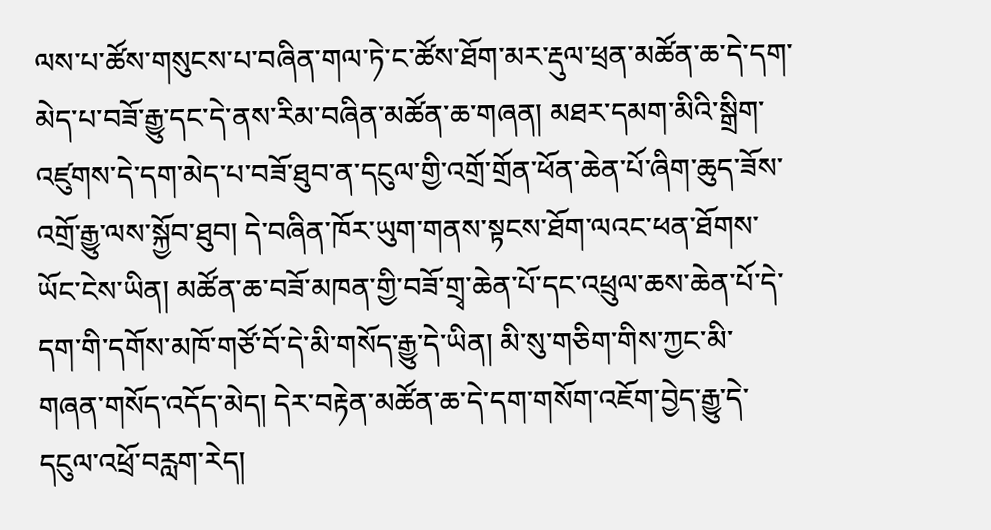ལས་པ་ཚོས་གསུངས་པ་བཞིན་གལ་ཏེ་ང་ཚོས་ཐོག་མར་རྡུལ་ཕྲན་མཚོན་ཆ་དེ་དག་མེད་པ་བཟོ་རྒྱུ་དང་དེ་ནས་རིམ་བཞིན་མཚོན་ཆ་གཞན། མཐར་དམག་མིའི་སྒྲིག་འཛུགས་དེ་དག་མེད་པ་བཟོ་ཐུབ་ན་དངུལ་གྱི་འགྲོ་གྲོན་ཕོན་ཆེན་པོ་ཞིག་ཆུད་ཟོས་འགྲོ་རྒྱུ་ལས་སྐྱོབ་ཐུབ། དེ་བཞིན་ཁོར་ཡུག་གནས་སྟངས་ཐོག་ལའང་ཕན་ཐོགས་ཡོང་ངེས་ཡིན། མཚོན་ཆ་བཟོ་མཁན་གྱི་བཟོ་གྲྭ་ཆེན་པོ་དང་འཕྲུལ་ཆས་ཆེན་པོ་དེ་དག་གི་དགོས་མཁོ་གཙོ་བོ་དེ་མི་གསོད་རྒྱུ་དེ་ཡིན། མི་སུ་གཅིག་གིས་ཀྱང་མི་གཞན་གསོད་འདོད་མེད། དེར་བརྟེན་མཚོན་ཆ་དེ་དག་གསོག་འཇོག་བྱེད་རྒྱུ་དེ་དངུལ་འཕྲོ་བརླག་རེད།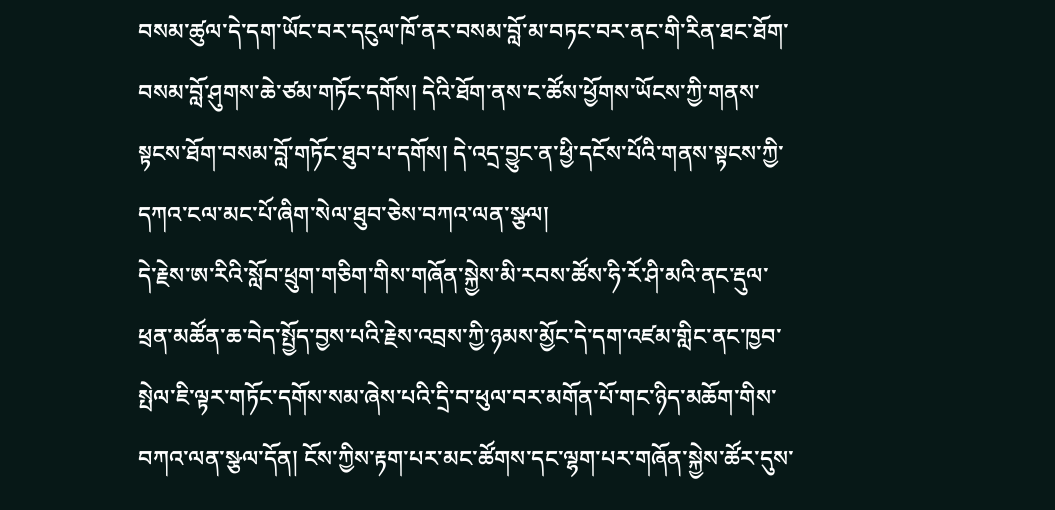བསམ་ཚུལ་དེ་དག་ཡོང་བར་དངུལ་ཁོ་ནར་བསམ་བློ་མ་བཏང་བར་ནང་གི་རིན་ཐང་ཐོག་བསམ་བློ་ཤུགས་ཆེ་ཙམ་གཏོང་དགོས། དེའི་ཐོག་ནས་ང་ཚོས་ཕྱོགས་ཡོངས་ཀྱི་གནས་སྟངས་ཐོག་བསམ་བློ་གཏོང་ཐུབ་པ་དགོས། དེ་འདྲ་བྱུང་ན་ཕྱི་དངོས་པོའི་གནས་སྟངས་ཀྱི་དཀའ་ངལ་མང་པོ་ཞིག་སེལ་ཐུབ་ཅེས་བཀའ་ལན་སྩལ།
དེ་རྗེས་ཨ་རིའི་སློབ་ཕྲུག་གཅིག་གིས་གཞོན་སྐྱེས་མི་རབས་ཚོས་ཧི་རོ་ཤི་མའི་ནང་རྡུལ་ཕྲན་མཚོན་ཆ་བེད་སྤྱོད་བྱས་པའི་རྗེས་འབྲས་ཀྱི་ཉམས་མྱོང་དེ་དག་འཛམ་གླིང་ནང་ཁྱབ་སྤེལ་ཇི་ལྟར་གཏོང་དགོས་སམ་ཞེས་པའི་དྲི་བ་ཕུལ་བར་མགོན་པོ་གང་ཉིད་མཆོག་གིས་བཀའ་ལན་སྩལ་དོན། ངོས་ཀྱིས་རྟག་པར་མང་ཚོགས་དང་ལྷག་པར་གཞོན་སྐྱེས་ཚོར་དུས་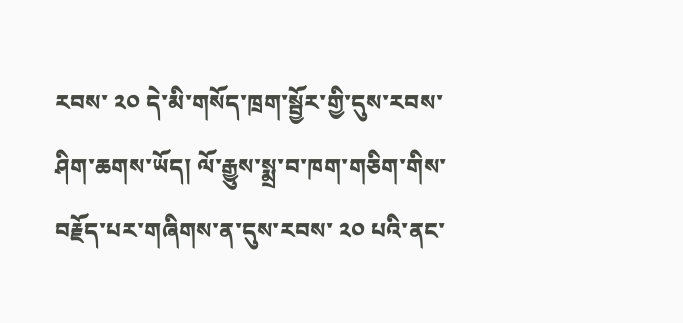རབས་ ༢༠ དེ་མི་གསོད་ཁྲག་སྦྱོར་གྱི་དུས་རབས་ཤིག་ཆགས་ཡོད། ལོ་རྒྱུས་སྨྲ་བ་ཁག་གཅིག་གིས་བརྗོད་པར་གཞིགས་ན་དུས་རབས་ ༢༠ པའི་ནང་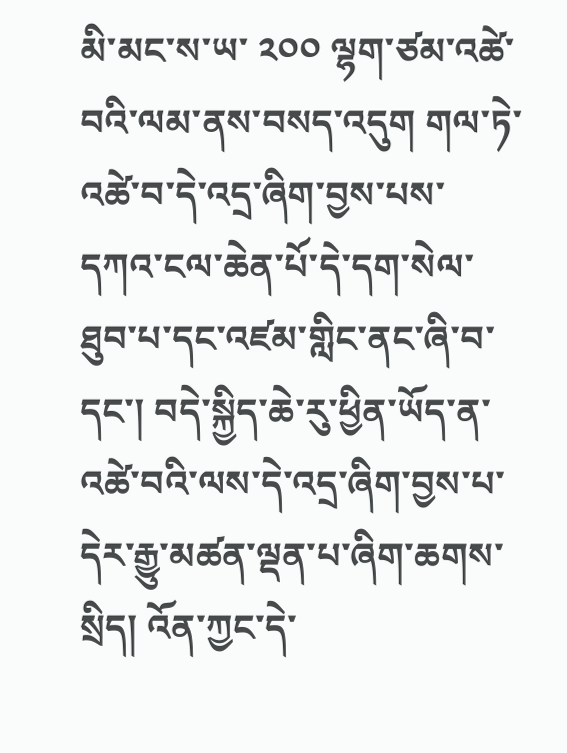མི་མང་ས་ཡ་ ༢༠༠ ལྷག་ཙམ་འཚེ་བའི་ལམ་ནས་བསད་འདུག གལ་ཏེ་འཚེ་བ་དེ་འདྲ་ཞིག་བྱས་པས་དཀའ་ངལ་ཆེན་པོ་དེ་དག་སེལ་ཐུབ་པ་དང་འཛམ་གླིང་ནང་ཞི་བ་དང་། བདེ་སྐྱིད་ཆེ་རུ་ཕྱིན་ཡོད་ན་འཚེ་བའི་ལས་དེ་འདྲ་ཞིག་བྱས་པ་དེར་རྒྱུ་མཚན་ལྡན་པ་ཞིག་ཆགས་སྲིད། འོན་ཀྱང་དེ་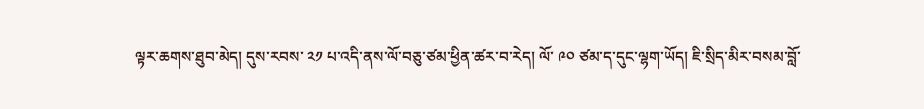ལྟར་ཆགས་ཐུབ་མེད། དུས་རབས་ ༢༡ པ་འདི་ནས་ལོ་བཅུ་ཙམ་ཕྱིན་ཚར་བ་རེད། ལོ་ ༩༠ ཙམ་ད་དུང་ལྷག་ཡོད། ཇི་སྲིད་མིར་བསམ་བློ་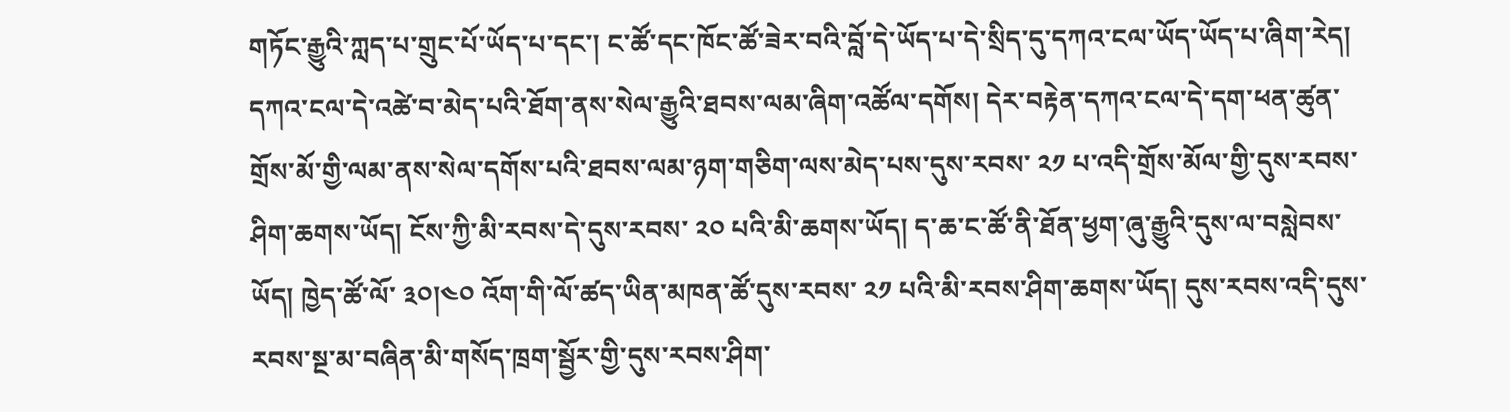གཏོང་རྒྱུའི་ཀླད་པ་གྲུང་པོ་ཡོད་པ་དང་། ང་ཚོ་དང་ཁོང་ཚོ་ཟེར་བའི་བློ་དེ་ཡོད་པ་དེ་སྲིད་དུ་དཀའ་ངལ་ཡོད་ཡོད་པ་ཞིག་རེད། དཀའ་ངལ་དེ་འཚེ་བ་མེད་པའི་ཐོག་ནས་སེལ་རྒྱུའི་ཐབས་ལམ་ཞིག་འཚོལ་དགོས། དེར་བརྟེན་དཀའ་ངལ་དེ་དག་ཕན་ཚུན་གྲོས་མོ་གྱི་ལམ་ནས་སེལ་དགོས་པའི་ཐབས་ལམ་ཉག་གཅིག་ལས་མེད་པས་དུས་རབས་ ༢༡ པ་འདི་གྲོས་མོལ་གྱི་དུས་རབས་ཤིག་ཆགས་ཡོད། ངོས་ཀྱི་མི་རབས་དེ་དུས་རབས་ ༢༠ པའི་མི་ཆགས་ཡོད། ད་ཆ་ང་ཚོ་ནི་ཐོན་ཕྱག་ཞུ་རྒྱུའི་དུས་ལ་བསླེབས་ཡོད། ཁྱེད་ཚོ་ལོ་ ༣༠།༤༠ འོག་གི་ལོ་ཚད་ཡིན་མཁན་ཚོ་དུས་རབས་ ༢༡ པའི་མི་རབས་ཤིག་ཆགས་ཡོད། དུས་རབས་འདི་དུས་རབས་སྔ་མ་བཞིན་མི་གསོད་ཁྲག་སྦྱོར་གྱི་དུས་རབས་ཤིག་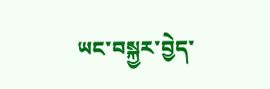ཡང་བསྐྱར་བྱེད་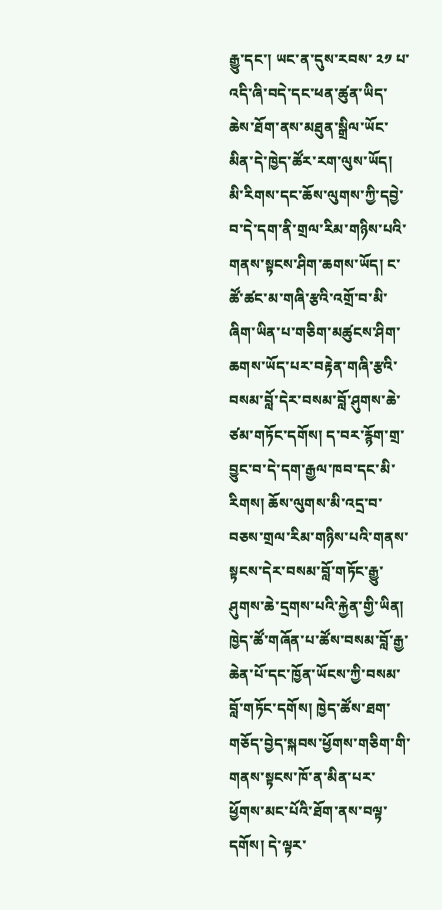རྒྱུ་དང་། ཡང་ན་དུས་རབས་ ༢༡ པ་འདི་ཞི་བདེ་དང་ཕན་ཚུན་ཡིད་ཆེས་ཐོག་ནས་མཐུན་སྒྲིལ་ཡོང་མིན་དེ་ཁྱེད་ཚོར་རག་ལུས་ཡོད། མི་རིགས་དང་ཆོས་ལུགས་ཀྱི་དབྱེ་བ་དེ་དག་ནི་གྲལ་རིམ་གཉིས་པའི་གནས་སྟངས་ཤིག་ཆགས་ཡོད། ང་ཚོ་ཚང་མ་གཞི་རྩའི་འགྲོ་བ་མི་ཞིག་ཡིན་པ་གཅིག་མཚུངས་ཤིག་ཆགས་ཡོད་པར་བརྟེན་གཞི་རྩའི་བསམ་བློ་དེར་བསམ་བློ་ཤུགས་ཆེ་ཙམ་གཏོང་དགོས། ད་བར་རྙོག་གྲ་བྱུང་བ་དེ་དག་རྒྱལ་ཁབ་དང་མི་རིགས། ཆོས་ལུགས་མི་འདྲ་བ་བཅས་གྲལ་རིམ་གཉིས་པའི་གནས་སྟངས་དེར་བསམ་བློ་གཏོང་རྒྱུ་ཤུགས་ཆེ་དྲགས་པའི་རྐྱེན་གྱི་ཡིན། ཁྱེད་ཚོ་གཞོན་པ་ཚོས་བསམ་བློ་རྒྱ་ཆེན་པོ་དང་ཁྱོན་ཡོངས་ཀྱི་བསམ་བློ་གཏོང་དགོས། ཁྱེད་ཚོས་ཐག་གཅོད་བྱེད་སྐབས་ཕྱོགས་གཅིག་གི་གནས་སྟངས་ཁོ་ན་མིན་པར་ཕྱོགས་མང་པོའི་ཐོག་ནས་བལྟ་དགོས། དེ་ལྟར་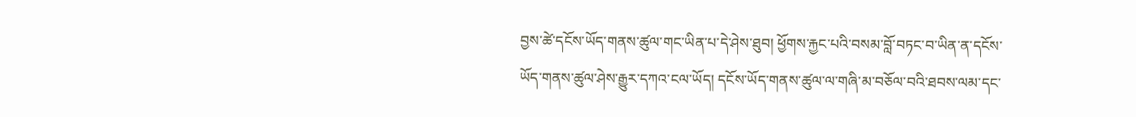བྱས་ཚེ་དངོས་ཡོད་གནས་ཚུལ་གང་ཡིན་པ་དེ་ཤེས་ཐུབ། ཕྱོགས་རྐྱང་པའི་བསམ་བློ་བཏང་བ་ཡིན་ན་དངོས་ཡོད་གནས་ཚུལ་ཤེས་རྒྱུར་དཀའ་ངལ་ཡོད། དངོས་ཡོད་གནས་ཚུལ་ལ་གཞི་མ་བཅོལ་བའི་ཐབས་ལམ་དང་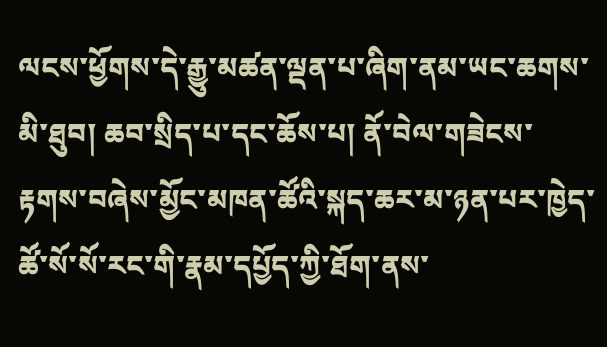ལངས་ཕྱོགས་དེ་རྒྱུ་མཚན་ལྡན་པ་ཞིག་ནམ་ཡང་ཆགས་མི་ཐུབ། ཆབ་སྲིད་པ་དང་ཆོས་པ། ནོ་བེལ་གཟེངས་རྟགས་བཞེས་མྱོང་མཁན་ཚོའི་སྐད་ཆར་མ་ཉན་པར་ཁྱེད་ཚོ་སོ་སོ་རང་གི་རྣམ་དཔྱོད་ཀྱི་ཐོག་ནས་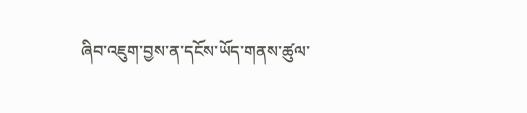ཞིབ་འཇུག་བྱས་ན་དངོས་ཡོད་གནས་ཚུལ་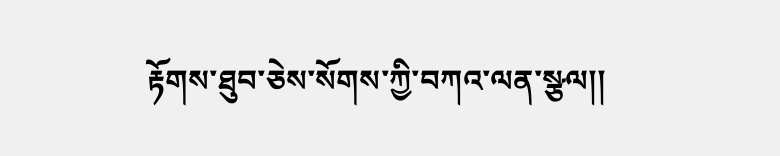རྟོགས་ཐུབ་ཅེས་སོགས་ཀྱི་བཀའ་ལན་སྩལ།།